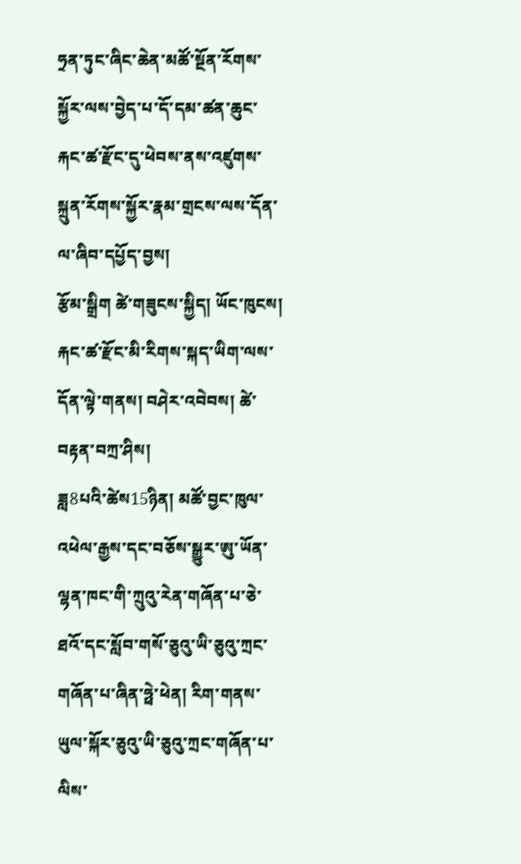ཧྲན་ཏུང་ཞིང་ཆེན་མཚོ་སྔོན་རོགས་སྐྱོར་ལས་བྱེད་པ་དོ་དམ་ཚན་ཆུང་རྐང་ཚ་རྫོང་དུ་ཕེབས་ནས་འཛུགས་སྐྲུན་རོགས་སྐྱོར་རྣམ་གྲངས་ལས་དོན་ལ་ཞིབ་དཔྱོད་བྱས།
རྩོམ་སྒྲིག ཚེ་གཟུངས་སྐྱིད། ཡོང་ཁུངས། རྐང་ཚ་རྫོང་མི་རིགས་སྐད་ཡིག་ལས་དོན་ལྟེ་གནས། བཤེར་འབེབས། ཚེ་བརྟན་བཀྲ་ཤིས།
ཟླ8པའི་ཚེས15ཉིན། མཚོ་བྱང་ཁུལ་འཕེལ་རྒྱས་དང་བཅོས་སྒྱུར་ཨུ་ཡོན་ལྷན་ཁང་གི་ཀྲུའུ་རེན་གཞོན་པ་ཅེ་ཐའོ་དང་སློབ་གསོ་ཅུའུ་ཡི་ཅུའུ་ཀྲང་གཞོན་པ་ཞིན་ཧྥེ་ཕེན། རིག་གནས་ཡུལ་སྐོར་ཅུའུ་ཡི་ཅུའུ་ཀྲང་གཞོན་པ་ལིས་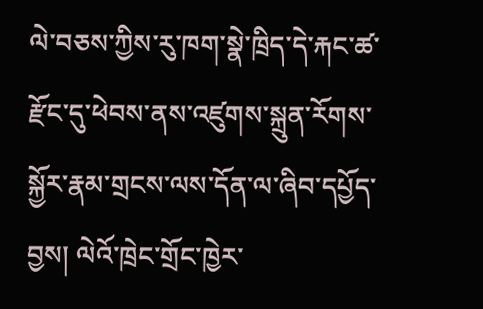ལེ་བཅས་ཀྱིས་རུ་ཁག་སྣེ་ཁྲིད་དེ་རྐང་ཚ་རྫོང་དུ་ཕེབས་ནས་འཛུགས་སྐྲུན་རོགས་སྐྱོར་རྣམ་གྲངས་ལས་དོན་ལ་ཞིབ་དཔྱོད་བྱས། ལེའོ་ཁྲེང་གྲོང་ཁྱེར་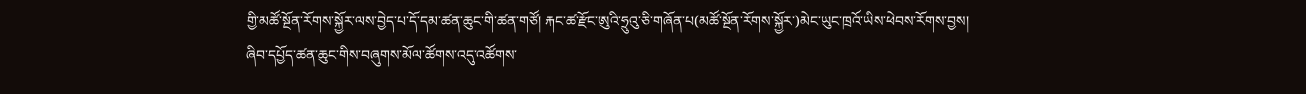གྱི་མཚོ་སྔོན་རོགས་སྐྱོར་ལས་བྱེད་པ་དོ་དམ་ཚན་ཆུང་གི་ཚན་གཙོ། རྐང་ཚ་རྫོང་ཨུའི་ཧྲུའུ་ཅི་གཞོན་པ(མཚོ་སྔོན་རོགས་སྐྱོར་)མེང་ཡུང་ཁྲའོ་ཡིས་ཕེབས་རོགས་བྱས།
ཞིབ་དཔྱོད་ཚན་ཆུང་གིས་བཞུགས་མོལ་ཚོགས་འདུ་འཚོགས་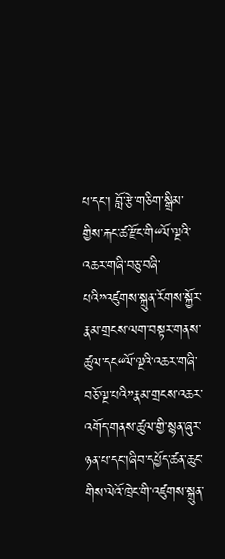པ་དང་། བློ་རྩེ་གཅིག་སྒྲིམ་གྱིས་རྐང་ཚ་རྫོང་གི“ལོ་ལྔའི་འཆར་གཞི་བཅུ་བཞི་པའི”འཛུགས་སྐྲུན་རོགས་སྐྱོར་རྣམ་གྲངས་ལག་བསྟར་གནས་ཚུལ་དང“ལོ་ལྔའི་འཆར་གཞི་བཅོ་ལྔ་པའི”རྣམ་གྲངས་འཆར་འགོད་གནས་ཚུལ་གྱི་སྙན་ཞུར་ཉན་པ་དང་།ཞིབ་དཔྱོད་ཚན་ཆུང་གིས་ལེའོ་ཁྲེང་གི་འཛུགས་སྐྲུན་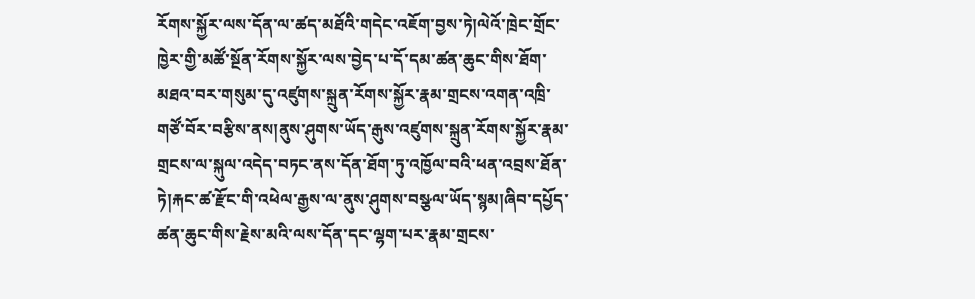རོགས་སྐྱོར་ལས་དོན་ལ་ཚད་མཐོའི་གདེང་འཇོག་བྱས་ཏེ།ལེའོ་ཁྲེང་གྲོང་ཁྱེར་གྱི་མཚོ་སྔོན་རོགས་སྐྱོར་ལས་བྱེད་པ་དོ་དམ་ཚན་ཆུང་གིས་ཐོག་མཐའ་བར་གསུམ་དུ་འཛུགས་སྐྲུན་རོགས་སྐྱོར་རྣམ་གྲངས་འགན་འཁྲི་གཙོ་བོར་བརྩིས་ནས།ནུས་ཤུགས་ཡོད་རྒུས་འཛུགས་སྐྲུན་རོགས་སྐྱོར་རྣམ་གྲངས་ལ་སྐུལ་འདེད་བཏང་ནས་དོན་ཐོག་ཏུ་འཁྱོལ་བའི་ཕན་འབྲས་ཐོན་ཏེ།རྐང་ཚ་རྫོང་གི་འཕེལ་རྒྱས་ལ་ནུས་ཤུགས་བསྩལ་ཡོད་སྙམ།ཞིབ་དཔྱོད་ཚན་ཆུང་གིས་རྗེས་མའི་ལས་དོན་དང་ལྷག་པར་རྣམ་གྲངས་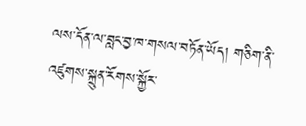ལས་དོན་ལ་བླང་བྱ་ཁ་གསལ་བཏོན་ཡོད། གཅིག་ནི་འཛུགས་སྐྲུན་རོགས་སྐྱོར་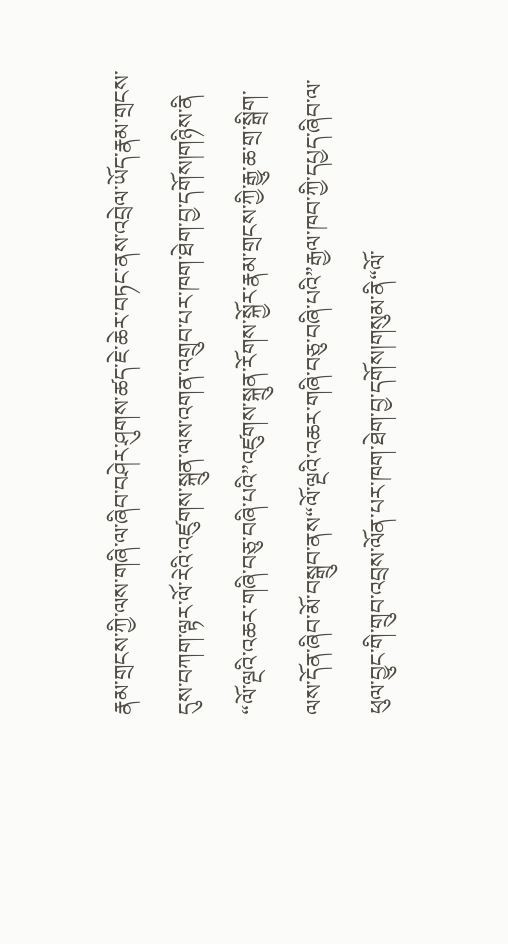རྣམ་གྲངས་ཀྱི་ལས་གཞི་ལ་ཞིབ་བཤེར་ཤུགས་ཚད་ཇེ་ཆེར་བཏང་ནས་འབྲེལ་ཡོད་རྣམ་གྲངས་དུས་བཀག་ལྟར་ལོ་རེའི་འཛུགས་སྐྲུན་ལས་འགན་འགྲུབ་པར་ཁག་ཐེག་བྱ་དགོས།གཉིས་ནི “ལོ་ལྔའི་འཆར་གཞི་བཅུ་བཞི་པའི”འཛུགས་སྐྲུན་རོགས་སྐྱོར་རྣམ་གྲངས་ཀྱི་རྒྱུ་ཆ་གྲ་སྒྲིག་ལས་དོན་ཞིབ་མོ་བསྒྲུབ་ནས“ལོ་ལྔའི་འཆར་གཞི་བཅུ་བཞི་པའི”རྒྱལ་ཁབ་ཀྱི་དཔྱད་ཞིབ་ལ་ཕུལ་བྱུང་གི་གྲུབ་འབྲས་ལོན་པར་ཁག་ཐེག་བྱ་དགོས།གསུམ་ནི“ལོ་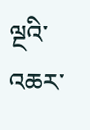ལྔའི་འཆར་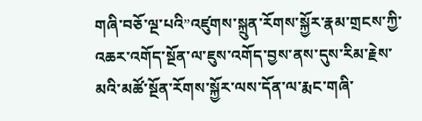གཞི་བཅོ་ལྔ་པའི”འཛུགས་སྐྲུན་རོགས་སྐྱོར་རྣམ་གྲངས་ཀྱི་འཆར་འགོད་སྔོན་ལ་ཇུས་འགོད་བྱས་ནས་དུས་རིམ་རྗེས་མའི་མཚོ་སྔོན་རོགས་སྐྱོར་ལས་དོན་ལ་རྨང་གཞི་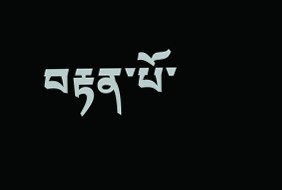བརྟན་པོ་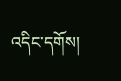འདིང་དགོས།